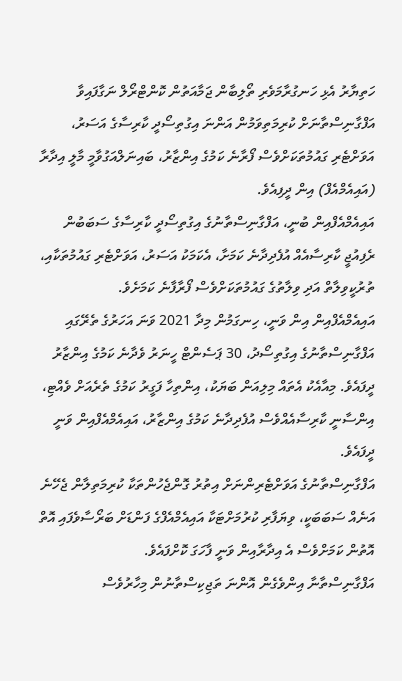ހަތިޔާރު އެޅި ހަނގުރާމަވެރި ތޯލިބާން ޖަމާއަތުން ކޮންޓްރޯލް ނަގާފައިވާ އަފްގާނިސްތާނަށް ކުރިމަތިވަމުން އަންނަ އިގުތިސޯދީ ކާރިސާގެ އަސަރު، އަވަށްޓެރި ގައުމުތަކަށްވެސް ފޯރާނެ ކަމުގެ އިންޒާރު، ބައިނަލްއަގުވާމީ މާލީ އިދާރާ (އައިއެމްއެފް) އިން ދީފިއެވެ.
އައިއެމްއެފްއިން ބުނީ، އަފްގާނިސްތާނުގެ އިގުތިސޯދީ ކާރިސާގެ ސަބަބުން ރެފިއުޖީ ކާރިސާއެއް އުފެދިދާނެ ކަމަށާ، އެކަމަކު އަސަރު، އަވަށްޓެރި ގައުމުތަކާއި، ތުރުކީވިލާތް އަދި ވިލާތުގެ ގައުމުތަކަށްވެސް ފޯރާފާނެ ކަމަށެވެ.
އައިއެމްއެފްއިން އިން ވަނީ، ހިނގަމުން މިދާ 2021 ވަނަ އަހަރުގެ ތެރޭގައި އަފްގާނިސްތާނުގެ އިގުތިސޯދު، 30 ޕަސެންޓް ހީނަރު ވެދާނެ ކަމުގެ އިންޒާރު ދީފައެވެ. މިއާއެކު އެތައް މިލިއަން ބަޔަކު، އިންތިހާ ފަގީރު ކަމުގެ ތެރެއަށް ވެއްޓި، އިންސާނީ ކާރިސާއެއްވެސް އުފެދިދާނެ ކަމުގެ އިންޒާރު، އައިއެމްއެފްއިން ވަނީ ދީފައެވެ.
އަފްގާނިސްތާނުގެ އަވަށްޓެރިންނަށް އިތުރު ގޮންޖެހުންތަކާ ކުރިމަތިލާން ޖެހޭނެ އަނެއް ސަބަބަކީ، ވިޔަފާރި ކުރުމަށްޓަކާ އައިއެމްއެފްގެ ފަންޑަށް ބަރޯސާވެފައި އޮތް އޮތުން ކަމަށްވެސް އެ އިދާރާއިން ވަނީ ފާހަގަ ކޮށްފައެވެ.
އަފްގާނިސްތާނާ އިންވެގެން އޮންނަ ތަޖިކިސްތާނުން މިހާރުވެސް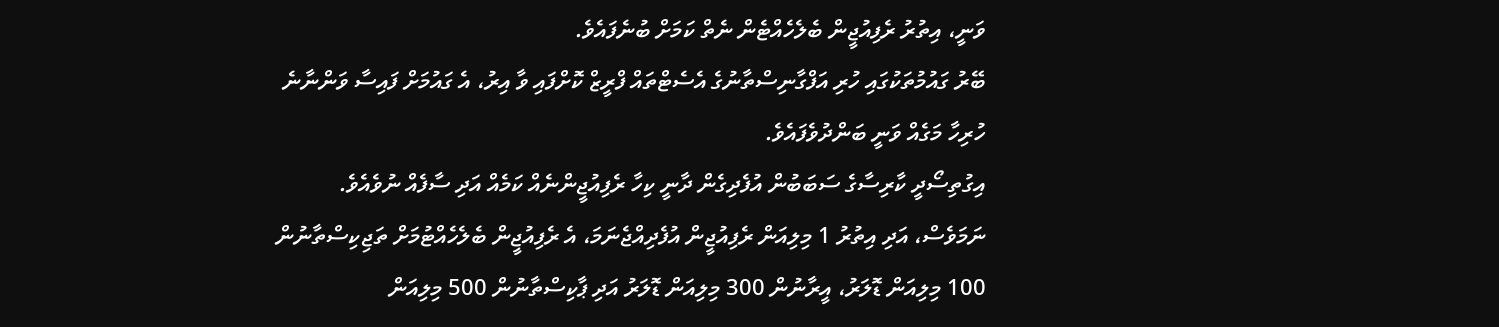ވަނީ، އިތުރު ރެފިއުޖީން ބެލެހެއްޓެން ނެތް ކަމަށް ބުނެފައެވެ.
ބޭރު ގައުމުތަކުގައި ހުރި އަފްގާނިސްތާނުގެ އެސެޓްތައް ފްރީޒް ކޮށްފައި ވާ އިރު، އެ ގައުމަށް ފައިސާ ވަންނާނެ ހުރިހާ މަގެއް ވަނީ ބަންދުވެފައެވެ.
އިގުތިސޯދީ ކާރިސާގެ ސަބަބުން އުފެދިގެން ދާނީ ކިހާ ރެފިއުޖީންނެއް ކަމެއް އަދި ސާފެއް ނުވެއެވެ. ނަމަވެސް، އަދި އިތުރު 1 މިލިއަން ރެފިއުޖީން އުފެދިއްޖެނަމަ، އެ ރެފިއުޖީން ބެލެހެއްޓުމަށް ތަޖިކިސްތާނުން 100 މިލިއަން ޑޮލަރު، އީރާނުން 300 މިލިއަން ޑޮލަރު އަދި ޕާކިސްތާނުން 500 މިލިއަން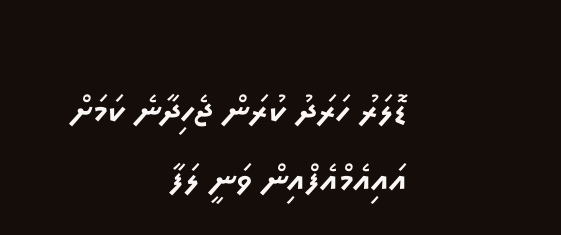ޑޮލަރު ހަރަދު ކުރަން ޖެހިދާނެ ކަމަށް އައިއެމްއެފްއިން ވަނީ ލަފާ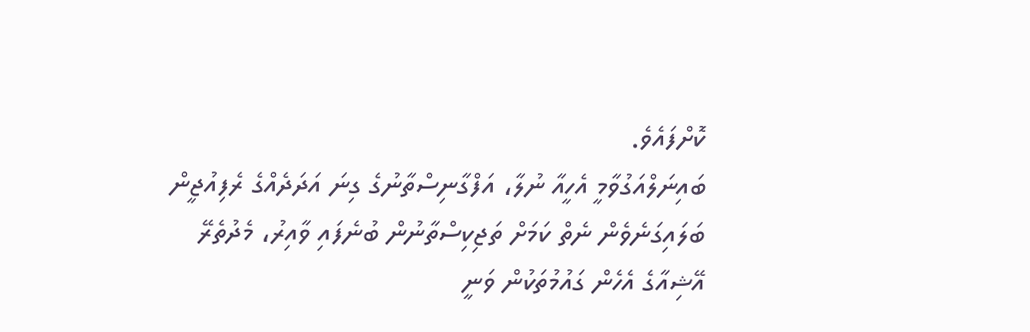ކޮށްފައެވެ.
ބައިނަލްއަގުވާމީ އެހީއާ ނުލާ، އަފްގާނިސްތާނުގެ ގިނަ އަދަދެއްގެ ރެފިއުޖީން ބަލައިގަނެވެން ނެތް ކަމަށް ތަޖިކިސްތާނުން ބުނެފައި ވާއިރު، މެދުތެރޭ އޭޝިއާގެ އެހެން ގައުމުތަކުން ވަނީ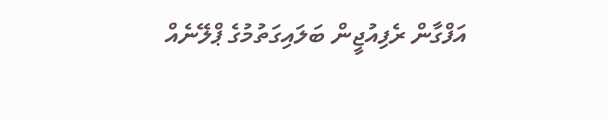އަފްގާން ރެފިއުޖީން ބަލައިގަތުމުގެ ޕްލޭނެއް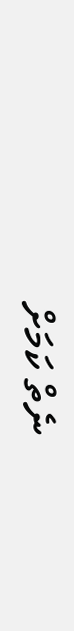ނެތް ކަމަށް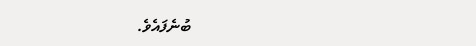ބުނެފައެވެ.